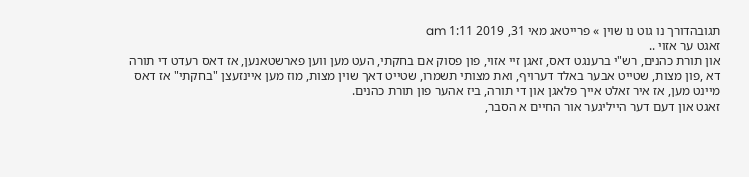תגובהדורך נו גוט נו שוין » פרייטאג מאי 31, 2019 1:11 am
זאגט ער אזוי ..
און תורת כהנים, רש"י ברענגט דאס, זאגן זיי אזוי, פון פסוק אם בחקתי, העט מען ווען פארשטאנען, אז דאס רעדט די תורה דא ,פון מצות, שטייט אבער באלד דערויף, ואת מצותי תשמרו, שטייט דאך שוין מצות, מוז מען איינזעצן "בחקתי" אז דאס מיינט מען, אז איר זאלט אייך פלאגן און די תורה, ביז אהער פון תורת כהנים.
זאגט און דעם דער הייליגער אור החיים א הסבר,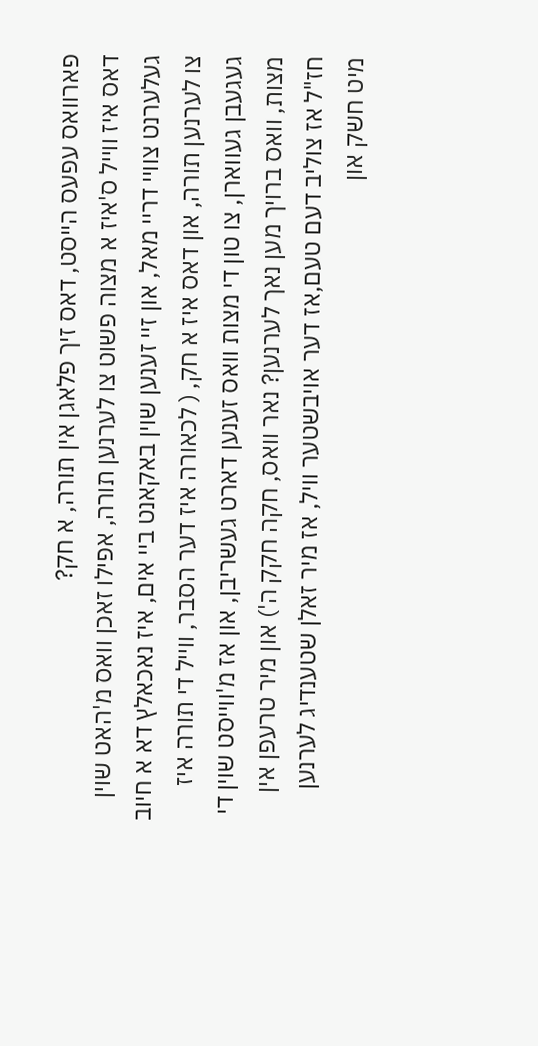פארוואס עפעס הייסט, דאס זיך פלאגן אין תורה, א חק?
דאס איז ווייל ס'איז א מצוה פשוט צו לערנען תורה, אפילו זאכן וואס מ'האט שוין געלערנט צוויי דריי מאל, און זיי זענען שוין באקאנט ביי אים, איז נאכאלץ דא א חיוב צו לערנען תורה, און דאס איז א חק, ( לכאורה איז דער הסבר, ווייל די תורה איז געגעבן געווארן, צו טון די מצות וואס זענען דארט געשריבן, און אז מ'ווייסט שוין די מצות, וואס ברויך מען נאך לערנען? נאר וואס, חקה חקק ה') און מיר טרעפן אין חז"ל אז צוליב דעם טעם,אז דער אויבשטער וויל, אז מיר זאלן שטענדיג לערנען מיט חשק און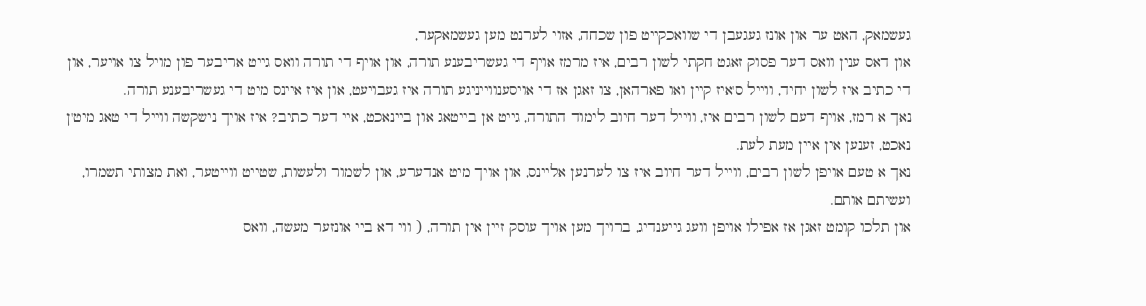געשמאק, האט ער און אונז געגעבן די שוואכקייט פון שכחה, אזוי לערנט מען געשמאקער,
און דאס ענין וואס דער פסוק זאגט חקתי לשון רבים, איז מרמז אויף די געשריבענע תורה, און אויף די תורה וואס גייט אריבער פון מויל צו אויער, און די כתיב איז לשון יחיד, ווייל ס'איז קיין ואו פארהאן, צו זאגן אז די אויסענווייניגע תורה איז געבויעט, און איז איינס מיט די געשריבענע תורה.
נאך א רמז, אויף דעם לשון רבים איז, ווייל דער חיוב לימוד התורה, גייט אן בייטאג און ביינאכט, איי דער כתיב? איז אויך נישקשה ווייל די טאג מיט'ן נאכט, זענען אין איין מעת לעת.
נאך א טעם אויפן לשון רבים, ווייל דער חיוב איז צו לערנען אליינס, און אויך מיט אנדערע, און לשמור ולעשות, שטייט ווייטער, ואת מצותי תשמרו, ועשיתם אותם.
און תלכו קומט זאגן אז אפילו אויפן וועג גייענדיג, ברויך מען אויך עוסק זיין אין תורה, ( ווי דא ביי אונזער מעשה, וואס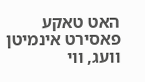האט טאקע פאסירט אינמיטן וועג, ווי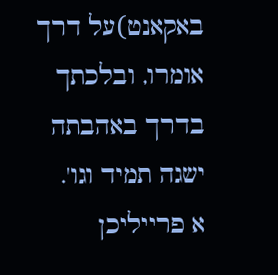באקאנט)על דרך אומרו, ובלכתך בדרך באהבתה ישגה תמיד וגו'.
א פרייליכן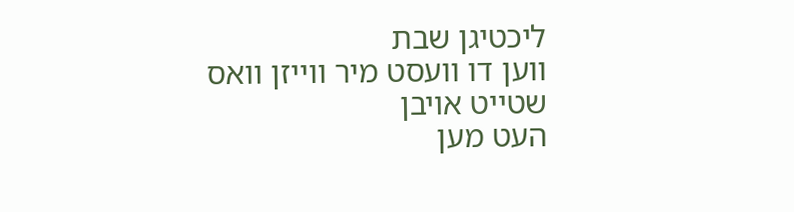ליכטיגן שבת
ווען דו וועסט מיר ווייזן וואס שטייט אויבן
העט מען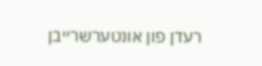רעדן פון אונטערשרייבן